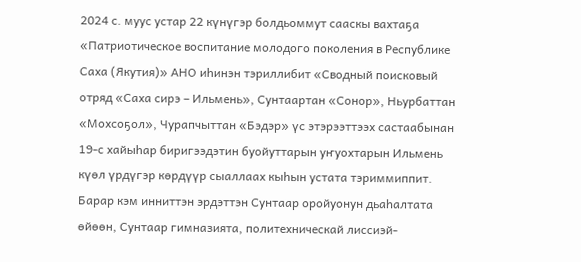2024 с. муус устар 22 күнүгэр болдьоммут сааскы вахтаҕа «Патриотическое воспитание молодого поколения в Республике Саха (Якутия)» АНО иһинэн тэриллибит «Сводный поисковый отряд «Саха сирэ – Ильмень», Сунтаартан «Сонор», Ньурбаттан «Мохсоҕол», Чурапчыттан «Бэдэр» үс этэрээттээх састаабынан 19-с хайыһар биригээдэтин буойуттарын уҥуохтарын Ильмень күөл үрдүгэр көрдүүр сыаллаах кыһын устата тэриммиппит. Барар кэм инниттэн эрдэттэн Сунтаар оройуонун дьаһалтата өйөөн, Сунтаар гимназията, политехническай лиссиэй-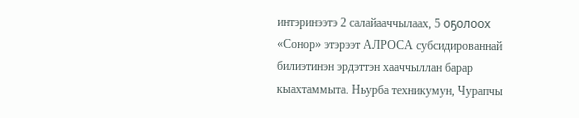интэринээтэ 2 салайааччылаах, 5 оҕолоох «Сонор» этэрээт АЛРОСА субсидированнай билиэтинэн эрдэттэн хааччыллан барар кыахтаммыта. Ньурба техникумун, Чурапчы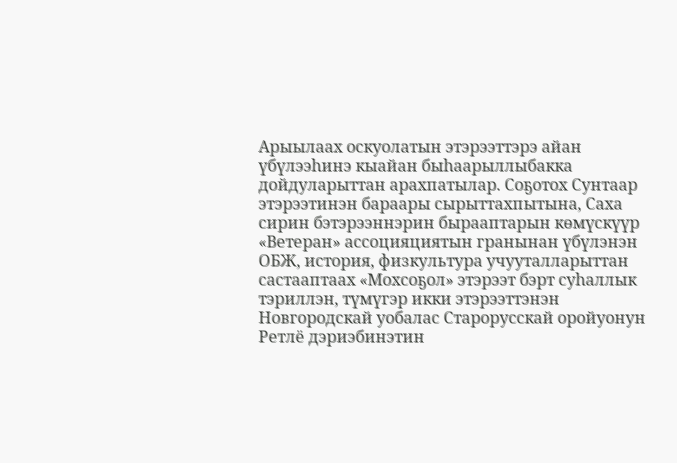Арыылаах оскуолатын этэрээттэрэ айан үбүлээһинэ кыайан быһаарыллыбакка дойдуларыттан арахпатылар. Соҕотох Сунтаар этэрээтинэн бараары сырыттахпытына, Саха сирин бэтэрээннэрин бырааптарын көмүскүүр «Ветеран» ассоцияциятын гранынан үбүлэнэн ОБЖ, история, физкультура учууталларыттан састааптаах «Мохсоҕол» этэрээт бэрт суһаллык тэриллэн, түмүгэр икки этэрээттэнэн Новгородскай уобалас Старорусскай оройуонун Ретлё дэриэбинэтин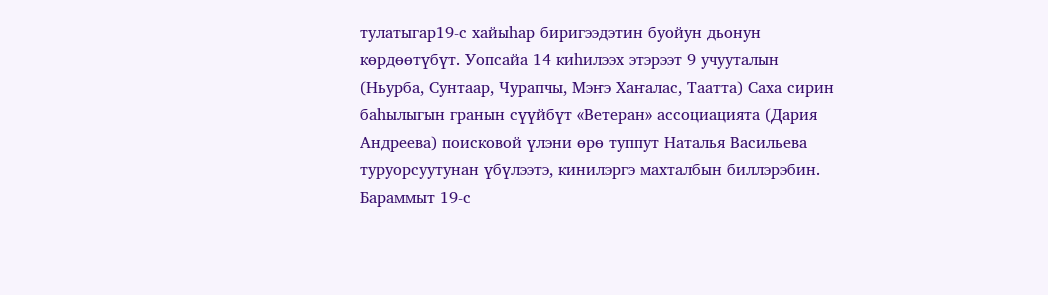тулатыгар19-с хайыһар биригээдэтин буойун дьонун көрдөөтүбүт. Уопсайа 14 киһилээх этэрээт 9 учууталын (Ньурба, Сунтаар, Чурапчы, Мэҥэ Хаҥалас, Таатта) Саха сирин баһылыгын гранын сүүйбүт «Ветеран» ассоциацията (Дария Андреева) поисковой үлэни өрө туппут Наталья Васильева туруорсуутунан үбүлээтэ, кинилэргэ махталбын биллэрэбин. Бараммыт 19-с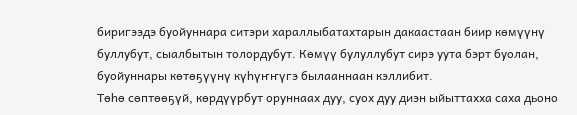биригээдэ буойуннара ситэри хараллыбатахтарын дакаастаан биир көмүүнү буллубут, сыалбытын толордубут. Көмүү булуллубут сирэ уута бэрт буолан, буойуннары көтөҕүүнү күһүҥҥүгэ былааннаан кэллибит.
Төһө сөптөөҕүй, көрдүүрбут оруннаах дуу, суох дуу диэн ыйыттахха саха дьоно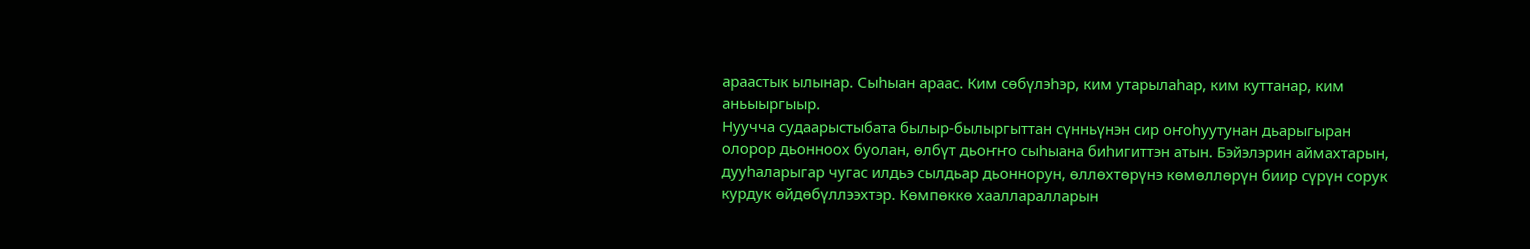араастык ылынар. Сыһыан араас. Ким сөбүлэһэр, ким утарылаһар, ким куттанар, ким аньыыргыыр.
Нуучча судаарыстыбата былыр-былыргыттан сүнньүнэн сир оҥоһуутунан дьарыгыран олорор дьонноох буолан, өлбүт дьоҥҥо сыһыана биһигиттэн атын. Бэйэлэрин аймахтарын, дууһаларыгар чугас илдьэ сылдьар дьоннорун, өллөхтөрүнэ көмөллөрүн биир сүрүн сорук курдук өйдөбүллээхтэр. Көмпөккө хаалларалларын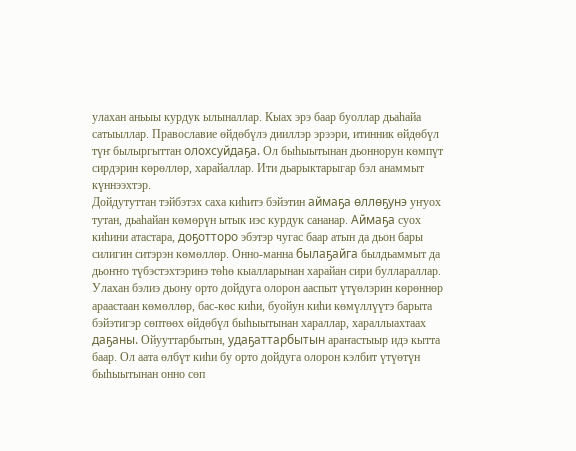улахан аньыы курдук ылыналлар. Кыах эрэ баар буоллар дьаһайа сатыыллар. Православие өйдөбүлэ дииллэр эрээри, итинник өйдөбүл түҥ былыргыттан олохсуйдаҕа. Ол быһыытынан дьоннорун көмпүт сирдэрин көрөллөр, харайаллар. Ити дьарыктарыгар бэл анаммыт күннээхтэр.
Дойдутуттан тэйбэтэх саха киһитэ бэйэтин аймаҕа өллөҕунэ уҥуох тутан, дьаһайан көмөрүн ытык иэс курдук сананар. Аймаҕа суох киһини атастара, доҕотторо эбэтэр чугас баар атын да дьон бары силигин ситэрэн көмөллөр. Онно-манна былаҕайга былдьаммыт да дьоҥҥо түбэстэхтэринэ төһө кыалларынан харайан сири буллараллар. Улахан бэлиэ дьону орто дойдуга олорон ааспыт үтүөлэрин көрөннөр араастаан көмөллөр, бас-көс киһи, буойун киһи көмүллүүтэ барыта бэйэтигэр сөптөөх өйдөбүл быһыытынан хараллар, хараллыахтаах даҕаны. Ойууттарбытын, удаҕаттарбытын араҥастыыр идэ кытта баар. Ол аата өлбүт киһи бу орто дойдуга олорон кэлбит үтүөтүн быһыытынан онно сөп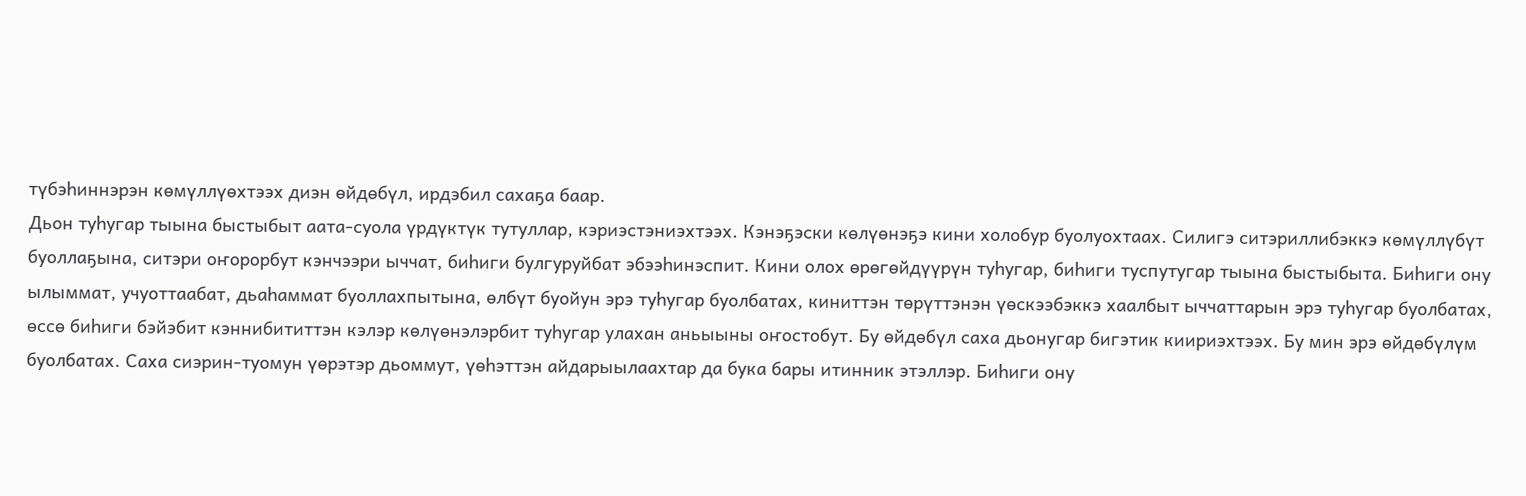түбэһиннэрэн көмүллүөхтээх диэн өйдөбүл, ирдэбил сахаҕа баар.
Дьон туһугар тыына быстыбыт аата-суола үрдүктүк тутуллар, кэриэстэниэхтээх. Кэнэҕэски көлүөнэҕэ кини холобур буолуохтаах. Силигэ ситэриллибэккэ көмүллүбүт буоллаҕына, ситэри оҥорорбут кэнчээри ыччат, биһиги булгуруйбат эбээһинэспит. Кини олох өрөгөйдүүрүн туһугар, биһиги туспутугар тыына быстыбыта. Биһиги ону ылыммат, учуоттаабат, дьаһаммат буоллахпытына, өлбүт буойун эрэ туһугар буолбатах, киниттэн төрүттэнэн үөскээбэккэ хаалбыт ыччаттарын эрэ туһугар буолбатах, өссө биһиги бэйэбит кэннибититтэн кэлэр көлүөнэлэрбит туһугар улахан аньыыны оҥостобут. Бу өйдөбүл саха дьонугар бигэтик киириэхтээх. Бу мин эрэ өйдөбүлүм буолбатах. Саха сиэрин-туомун үөрэтэр дьоммут, үөһэттэн айдарыылаахтар да бука бары итинник этэллэр. Биһиги ону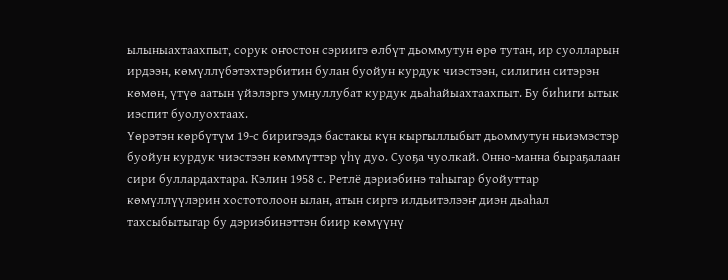ылыныахтаахпыт, сорук оҥостон сэриигэ өлбүт дьоммутун өрө тутан, ир суолларын ирдээн, көмүллүбэтэхтэрбитин булан буойун курдук чиэстээн, силигин ситэрэн көмөн, үтүө аатын үйэлэргэ умнуллубат курдук дьаһайыахтаахпыт. Бу биһиги ытык иэспит буолуохтаах.
Үөрэтэн көрбүтүм 19-с биригээдэ бастакы күн кыргыллыбыт дьоммутун ньиэмэстэр буойун курдук чиэстээн көммүттэр үһү дуо. Суоҕа чуолкай. Онно-манна быраҕалаан сири буллардахтара. Кэлин 1958 с. Ретлё дэриэбинэ таһыгар буойуттар көмүллүүлэрин хостотолоон ылан, атын сиргэ илдьитэлээҥ диэн дьаһал тахсыбытыгар бу дэриэбинэттэн биир көмүүнү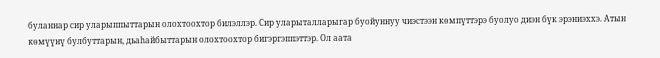буланнар сир уларыппыттарын олохтоохтор билэллэр. Сир уларыталларыгар буойуннуу чиэстээн көмпүттэрэ буолуо диэн бүк эрэниэххэ. Атын көмүүнү булбуттарын, дьаһайбыттарын олохтоохтор бигэргэппэттэр. Ол аата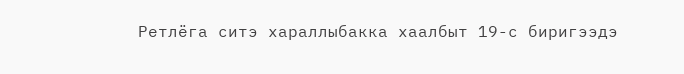Ретлёга ситэ хараллыбакка хаалбыт 19-с биригээдэ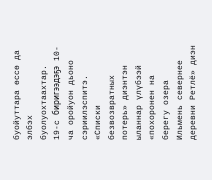буойуттара өссө да элбэх буолуохтаахтар.
19-с биригээдэҕэ 10-ча оройуон дьоно сэриилэспитэ. «Списки безвозвратных потерь» диэнтэн ыланнар үлүбээй «похоронен на берегу озера Ильмень севернее деревни Ретлё» диэн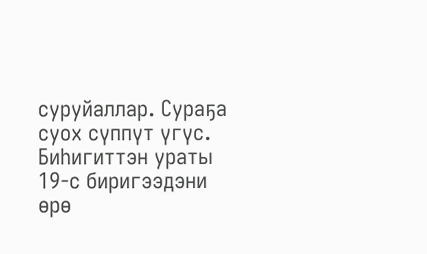суруйаллар. Сураҕа суох сүппүт үгүс.
Биһигиттэн ураты 19-с биригээдэни өрө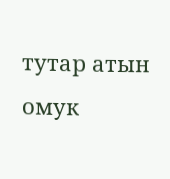тутар атын омук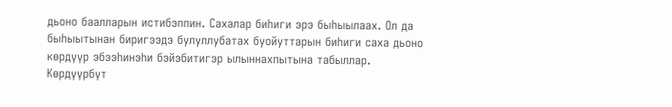дьоно баалларын истибэппин. Сахалар биһиги эрэ быһыылаах. Ол да быһыытынан биригээдэ булуллубатах буойуттарын биһиги саха дьоно көрдүүр эбээһинэһи бэйэбитигэр ылыннахпытына табыллар.
Көрдүүрбүт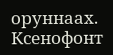оруннаах.
Ксенофонт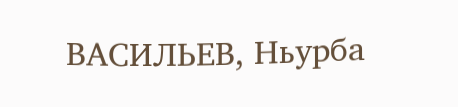ВАСИЛЬЕВ, Ньурба